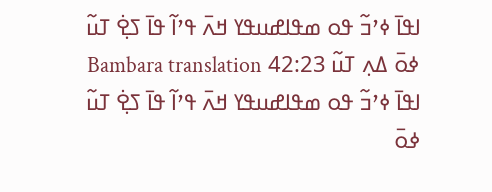ߊߟߊ߫ ߦߴߏ߬ ߟߋ ߘߟߊߝߎߟߌ ߞߍ߫ ߟߴߊ߬ ߟߊ߫ ߖߐ߲߭ ߠߎ߬ ߦߋ߫ ߡߍ߲ ߠߎ߬ 42:23 Bambara translation
ߊߟߊ߫ ߦߴߏ߬ ߟߋ ߘߟߊߝߎߟߌ ߞߍ߫ ߟߴߊ߬ ߟߊ߫ ߖߐ߲߭ ߠߎ߬ ߦߋ߫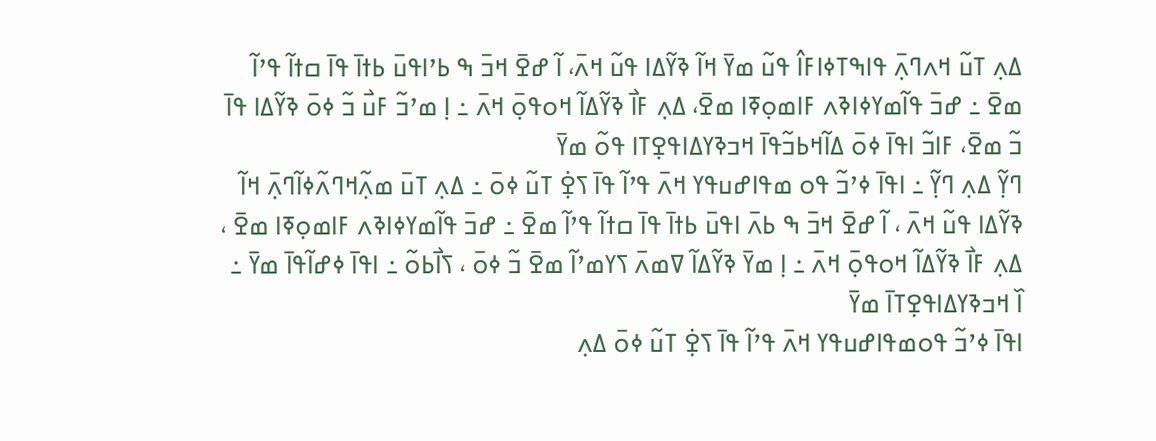ߡߍ߲ ߠߎ߬ ߞߍߣߍ߲߫ ߟߊߒߠߦߊߓߊ߮ ߟߎ߬ ߘߌ߫ ߞߊ߬ ߢߌ߬ߡߊ ߟߎ߬ ߞߍ߫، ߊ߬ ߝߐ߫ ߞߏ߫ ߒ ߕߴߊߟߎ߫ ߕߙߊ߫ ߟߊ߫ ߛߙߊ߬ ߟߴߊ߬ ߘߐ߫ ߸ ߝߏ߫ ߟߊ߬ߘߌߦߊߢߍ ߓߊߘߋ߲ߧߊ ߘߐ߫، ߡߍ߲ ߓߊ߯ ߢߌ߬ߡߊ߬ ߞߋߟߋ߲߫ ߞߍ߫ ߸ ߊ߲ ߘߴߏ߬ ߓߎ߯ ߏ߬ ߦߋ߫ ߢߌ߬ߡߊ ߟߊ߫ ߏ߬ ߘߐ߫، ߓߊߏ߬ ߊߟߊ߫ ߦߋ߫ ߡߊ߬ߞߕߏ߬ߟߊ߫ ߞߏߢߌߡߊߟߐ߲ߠߊ ߟߋ߬ ߘߌ߫
ߣߌ߲߬ ߡߍ߲ ߣߌ߲߬ ߸ ߊߟߊ߫ ߦߴߏ߬ ߟߋ ߘߟߊߝߎߟߌ ߞߍ߫ ߟߴߊ߬ ߟߊ߫ ߖߐ߲߭ ߠߎ߬ ߦߋ߫ ߸ ߡߍ߲ ߠߎ߫ ߘߍ߲߬ߞߣߍ߬ߦߊ߬ߣߍ߲߫ ߞߊ߬ ߢߌ߬ߡߊ ߟߎ߬ ߞߍ߫ ، ߊ߬ ߝߐ߫ ߞߏ߫ ߒ ߕߍ߫ ߊߟߎ߫ ߕߙߊ߫ ߟߊ߫ ߛߙߊ߬ ߟߴߊ߬ ߘߐ߫ ߸ ߝߏ߫ ߟߊ߬ߘߌߦߊߢߍ ߓߊߘߋ߲ߧߊ ߘߐ߫ ، ߡߍ߲ ߓߊ߯ ߢߌ߬ߡߊ߬ ߞߋߟߋ߲߫ ߞߍ߫ ߸ ߊ߲ ߘߌ߫ ߢߌ߬ߡߊ߬ ߜߘߍ߫ ߖߌߘߴߊ߬ ߘߐ߫ ߏ߬ ߦߋ߫ ، ߖߊ߯ߕߋ߬ ߸ ߊߟߊ߫ ߦߝߊ߬ߟߊ߫ ߘߌ߫ ߸ ߊ߰ ߞߏߢߌߡߊߟߐ߲ߠߊ߫ ߘߌ߫
ߊߟߊ߫ ߦߴߏ߬ ߟߋߘߟߊߝߎߟߌ ߞߍ߫ ߟߴߊ߬ ߟߊ߫ ߖߐ߲߭ ߠߎ߬ ߦߋ߫ ߡߍ߲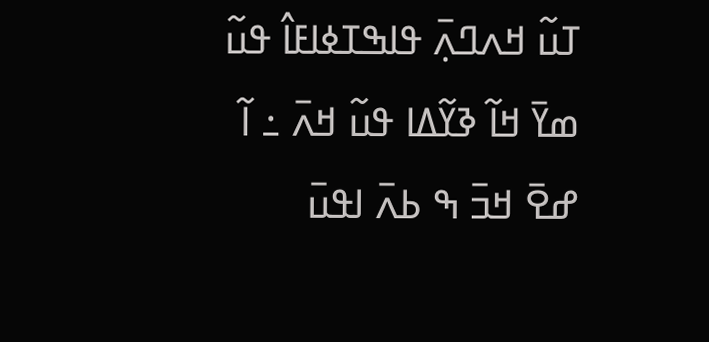ߠߎ߬ ߞߍߣߍ߲߫ ߟߊߒߠߦߊߓߊ߮ ߟߎ߬ ߘߌ߫ ߞߊ߬ ߢߌ߬ߡߊ ߟߎ߬ ߞߍ߫ ߸ ߊ߬ ߝߐ߫ ߞߏ߫ ߒ ߕߍ߫ ߊߟߎ߫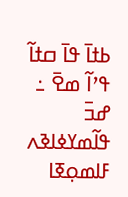ߕߙߊ߫ ߟߊ߫ ߛߙߊ߬ ߟߴߊ߬ ߘߐ߫ ߸ ߝߏ߫ ߟߊ߬ߘߌߦߊߢߍ ߓߊߘߋ߲ߧߊ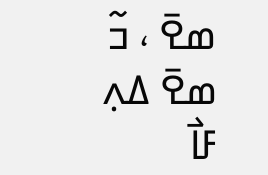ߘߐ߫ ، ߏ߬ ߘߐ߫ ߡߍ߲ ߓߊ߯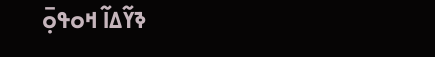ߢߌ߬ߡߊ߬ ߞߋߟߋ߲߫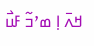ߞߍ߫ ߊ߲ ߘߴߏ߬ ߓߎ߯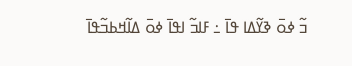ߏ߬ ߦߋ߫ ߢߌ߬ߡߊ ߟߊ߫ ߸ ߓߊߏ߬ ߊߟߊ߫ ߦߋ߫ ߡߊ߬ߞߕߏ߬ߟߊ߫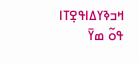ߞߏߢߌߡߊߟߐ߲ߠߊ ߟߋ߬ ߘߌ߫